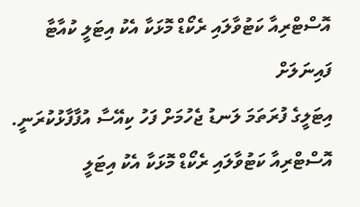އޮސްޓްރިއާ ކަޓުވާލައި ރެކޯޑް މޮޅަކާ އެކު އިޓަލީ ކުއާޓާ ފައިނަލަށް
އިޓަލީގެ ފުރަތަމަ ލަނޑު ޖެހުމަށް ފަހު ކިއޭސާ އުފާފާޅުކުރަނީ.
އޮސްޓްރިއާ ކަޓުވާލައި ރެކޯޑް މޮޅަކާ އެކު އިޓަލީ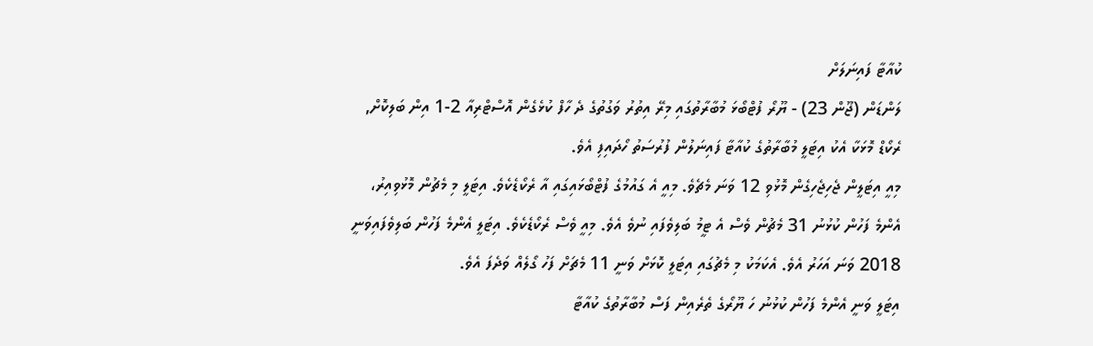ކުއާޓާ ފައިނަލަށް
ލަންޑަން (ޖޫން 23) - ޔޫރޯ ފުޓްބޯޅަ މުބާރާތުގައި މިރޭ އިތުރު ވަގުތުގެ ދެ ހާފް ކުޅެގެން އޮސްޓްރިއާ 2-1 އިން ބަލިކޮށް, ރެކޯޑް މޮޅަކާ އެކު އިޓަލީ މުބާރާތުގެ ކުއާޓާ ފައިނަލުން ފުރުސަތު ހޯދައިފި އެވެ.
މިއީ އިޓަލީން ޖެހިޖެހިގެން މޮޅުވި 12 ވަނަ މެޗެވެ. މިއީ އެ ގައުމުގެ ފުޓްބޯޅައިގައި އާ ރެކޯޑެކެވެ. އިޓަލީ މި މެޗުން މޮޅުވިއިރު، އެންމެ ފަހުން ކުޅުނު 31 މެޗުން ވެސް އެ ޓީމު ބަލިވެފައި ނުވެ އެވެ. މިއީ ވެސް ރެކޯޑެކެވެ. އިޓަލީ އެންމެ ފަހުން ބަލިވެފައިވަނީ 2018 ވަނަ އަހަރު އެވެ. އެކަމަކު މި މެޗުގައި އިޓަލީ ކޮޅަށް ވަނީ 11 މެޗަށް ފަހު ގޯލެއް ވަދެފަ އެވެ.
އިޓަލީ ވަނީ އެންމެ ފަހުން ކުޅުނު ހަ ޔޫރޯގެ ތެރެއިން ފަސް މުބާރާތުގެ ކުއާޓާ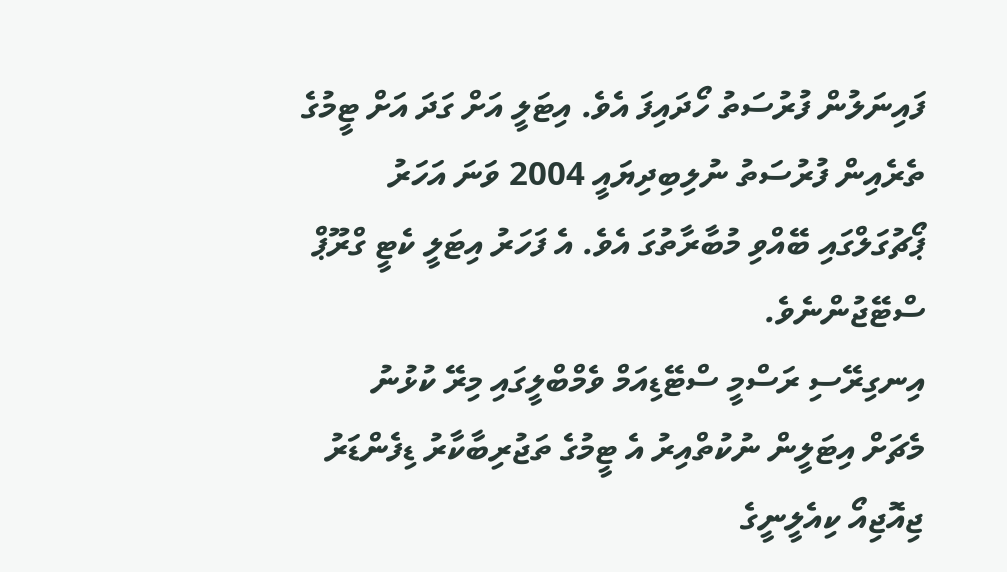ފައިނަލުން ފުރުސަތު ހޯދައިފަ އެވެ. އިޓަލީ އަށް ގަދަ އަށް ޓީމުގެ ތެރެއިން ފުރުސަތު ނުލިބިދިޔައީ 2004 ވަނަ އަހަރު ޕޯޗުގަލްގައި ބޭއްވި މުބާރާތުގަ އެވެ. އެ ފަހަރު އިޓަލީ ކެޓީ ގްރޫޕް ސްޓޭޖުންނެވެ.
އިނގިރޭސި ރަސްމީ ސްޓޭޑިއަމް ވެމްބްލީގައި މިރޭ ކުޅުނު މެޗަށް އިޓަލީން ނުކުތްއިރު އެ ޓީމުގެ ތަޖުރިބާކާރު ޑިފެންޑަރު ޖިއޮޖިއޯ ކިއެލީނީގެ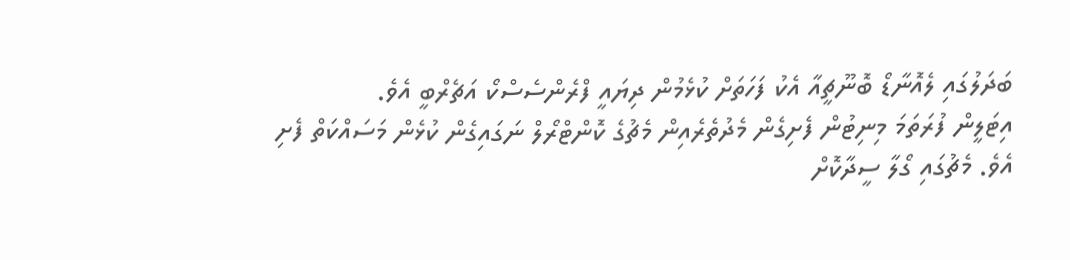ބަދަލުގައި ލެއޮނާޑޯ ބޮނޫޗީއާ އެކު ފަހަތަށް ކުޅެމުން ދިޔައީ ފްރެންސެސްކޯ އަޗެރްބީ އެވެ.
އިޓަލީން ފުރަތަމަ މިނިޓުން ފެށިގެން މެދުތެރެއިން މެޗުގެ ކޮންޓްރޯލް ނަގައިގެން ކުޅެން މަސައްކަތް ފެށި އެވެ. މެޗުގައި ގޯލާ ސީދާކޮށް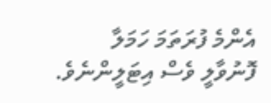އެންމެ ފުރަތަމަ ހަމަލާ ފޮނުވާލީ ވެސް އިޓަލީންނެވެ.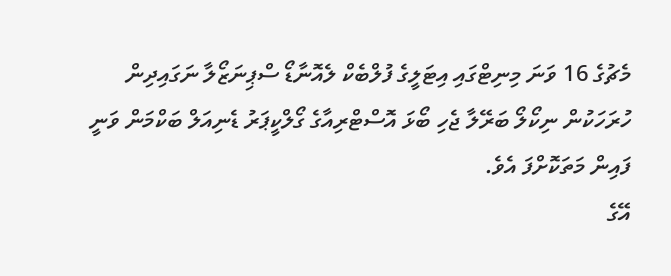މެޗުގެ 16 ވަނަ މިނިޓްގައި އިޓަލީގެ ފުލްބެކް ލެއޮނާޑޯ ސްޕިނަޒޯލާ ނަގައިދިން ހުރަހަކުން ނިކޯލޯ ބަރޭލާ ޖެހި ބޯޅަ އޮސްޓްރިއާގެ ގޯލްކީޕަރު ޑެނިއަލް ބަކްމަން ވަނީ ފައިން މަތަކޮށްފަ އެވެ.
އޭގެ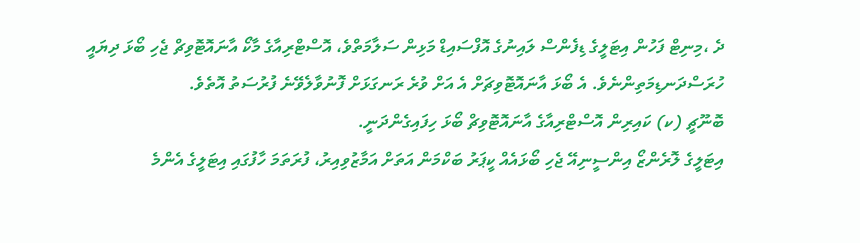ދެ ،މިނިޓް ފަހުން އިޓަލީގެ ޑިފެންސް ލައިނުގެ އޮފްސައިޑް މަޅިން ސަލާމަތްވެ، އޮސްޓްރިއާގެ މާކޯ އާނައޮޓޮވިޗް ޖެހި ބޯޅަ ދިޔައީ ހުރަސްދަނޑިމަތިންނެވެ. އެ ބޯޅަ އާނައޮޓޮވިޗަށް އެ އަށް ވުރެ ރަނގަޅަށް ފޮނުވާލެވޭނެ ފުރުސަތު އޮތެވެ.
ބޮނޫޗީ (ކ) ކައިރިން އޮސްޓްރިއާގެ އާނައޮޓޮވިޗް ބޯޅަ ހިފައިގެންދަނީ.
އިޓަލީގެ ލޮރެންޒޯ އިންސީނިއޭ ޖެހި ބޯޅައެއް ކީޕަރު ބަކްމަން އަތަށް އަމާޒުވިއިރު، ފުރަތަމަ ހާފުގައި އިޓަލީގެ އެންމެ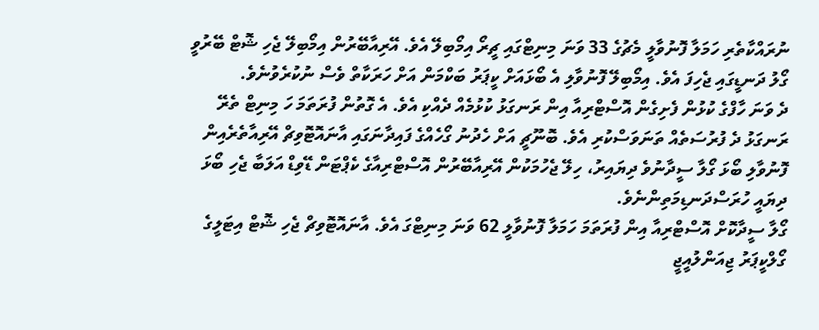ނުރައްކާތެރި ހަމަލާ ފޮނުވާލީ މެޗުގެ 33 ވަނަ މިނިޓްގައި ޗީރޯ އިމޯބިލޭ އެވެ. އޭރިއާބޭރުން އިމޯބިލޭ ޖެހި ޝޮޓް ބޭރުވީ ގޯލު ދަނޑީގައި ޖެހިފަ އެވެ. އިމޯބިލޭ ފޮނުވާލި އެ ބޯޅައަށް ކީޕަރު ބަކްމަން އަށް ހަރަކާތް ވެސް ނުކުރެވުނެވެ.
ދެ ވަނަ ހާފްގެ ކުޅުން ފެށިގެން އޮސްޓްރިއާ އިން ރަނގަޅު ކުޅުމެއް ދެއްކި އެވެ. އެ ގޮތުން ފުރަތަމަ ހަ މިނިޓް ތެރޭ ރަނގަޅު ދެ ފުރުސަތެއް ތަނަވަސްކުރި އެވެ. ބޮނޫޗީ އަށް ހެދުނު ގޯހެއްގެ ފައިދާނަގައި އާނައޮޓޮވިޗް އޭރިއާތެރެއިން ފޮނުވާލި ބޯޅަ ގޯލާ ސީދާނުވެ ދިޔައިރު، ހިލޭ ޖެހުމަކުން އޭރިއާބޭރުން އޮސްޓްރިއާގެ ކެޕްޓަން ޑޭވިޑް އަލަބާ ޖެހި ބޯޅަ ދިޔައީ ހުރަސްދަނޑިމަތިންނެވެ.
ގޯލާ ސީދާކޮށް އޮސްޓްރިއާ އިން ފުރަތަމަ ހަމަލާ ފޮނުވާލީ 62 ވަނަ މިނިޓްގަ އެވެ. އާނައޮޓޮވިޗް ޖެހި ޝޮޓް އިޓަލީގެ ގޯލްކީޕަރު ޖިއަންލުއީޖީ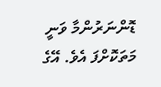ޑޮންނަރުންމާ ވަނީ މަތަކޮށްފަ އެވެ. އޭގެ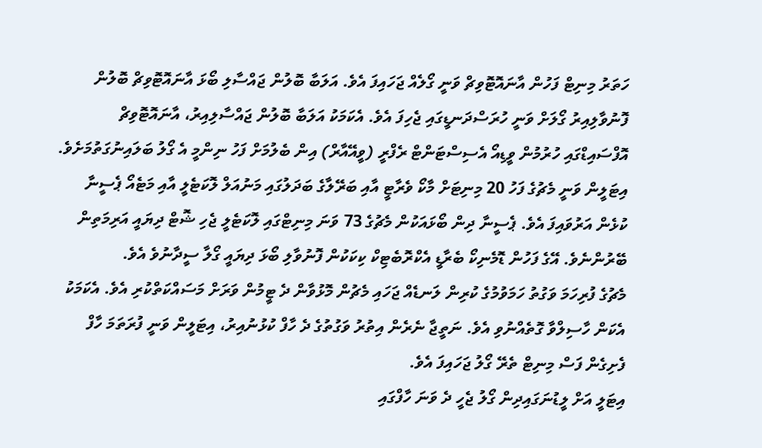ހަތަރު މިނިޓް ފަހުން އާނައޮޓޮވިޗް ވަނީ ގޯލެއް ޖަހައިފަ އެވެ. އަލަބާ ބޮލުން ޖައްސާލި ބޯޅަ އާނައޮޓޮވިޗް ބޮލުން ފޮނުވާލިއިރު ގޯލަށް ވަނީ ހުރަސްދަނޑީގައި ޖެހިފަ އެވެ. އެކަމަކު އަލަބާ ބޮލުން ޖައްސާލިއިރު، އާނައޮޓޮވިޗް އޮފްސައިޑްގައި ހުރުމުން ވީޑިއޯ އެސިސްޓަންޓް ރެފްރީ (ވީއޭއާރް) އިން ބެލުމަށް ފަހު ނިންމީ އެ ގޯލު ބަލައިނުގަތުމަށެވެ.
އިޓަލީން ވަނީ މެޗުގެ ފަހު 20 މިނިޓަށް މާކޯ ވެރާޓީ އާއި ބަރޭލާގެ ބަދަލުގައި މަނުއަލް ލޮކަޓެލީ އާއި މަޓެއޯ ޕެސީނާ ކުޅެން އަރުވައިފަ އެވެ. ޕެސީނާ ދިން ބޯޅައަކުން މެޗުގެ 73 ވަނަ މިނިޓްގައި ލޮކަޓެލީ ޖެހި ޝޮޓް ދިޔައީ އަރިމަތިން ބޭރުންނެވެ. އޭގެ ފަހުން ޑޮމެނިކޯ ބެރާޑީ އެކްރޮބެޓިކް ކިކަކުން ފޮނުވާލި ބޯޅަ ދިޔައީ ގޯލާ ސީދާނުވެ އެވެ.
މެޗުގެ ފުރިހަމަ ވަގުތު ހަމަވުމުގެ ކުރިން ލަނޑެއް ޖަހައި މެޗުން މޮޅުވާން ދެ ޓީމުން ވަރަށް މަސައްކަތްކުރި އެވެ. އެކަމަކު އެކަން ހާސިލްވާ ގޮތެއްނުވި އެވެ. ނަތީޖާ ނެރެން އިތުރު ވަގުތުގެ ދެ ހާފް ކުޅުނުއިރު، އިޓަލީން ވަނީ ފުރަތަމަ ހާފް ފެށިގެން ފަސް މިނިޓް ތެރޭ ގޯލު ޖަހައިފަ އެވެ.
އިޓަލީ އަށް ލީޑުނަގައިދިން ގޯލު ޖެހީ ދެ ވަނަ ހާފްގައި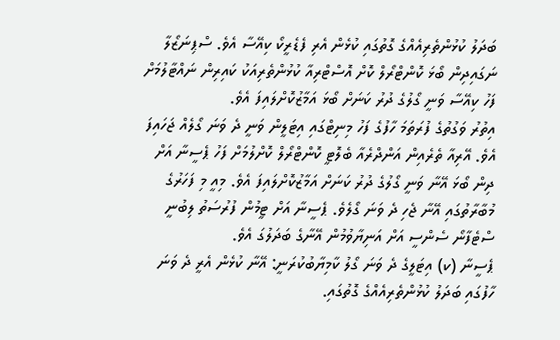ބަދަލު ކުޅުންތެރިއެއްގެ ގޮތުގައި ކުޅެން އެރި ފެޑެރީކޯ ކިއޭސާ އެވެ. ސްޕިނަޒޯލާ ނަގައިދިން ބޯޅަ ކޮންޓްރޯލް ކޮށް އޮސްޓްރިއާ ކުޅުންތެރިއަކު ކައިރިން ނައްޓާލުމަށް ފަހު ކިއޭސާ ވަނީ ގޯލުގެ ދުރު ކަނަށް ބޯޅަ އަމާޒުކޮށްލައިފަ އެވެ.
އިތުރު ވަގުތުގެ ފުރަތަމަ ހާފުގެ ފަހު މިނިޓްގައި އިޓަލީން ވަނީ ދެ ވަނަ ގޯލެއް ޖަހައިފަ އެވެ. އޭރިއާ ތެރެއިން އަންދްރެއާ ބެލޮޓީ ކޮންޓްރޯލް ކޮށްލުމަށް ފަހު ޕެސީނާ އަށް ދިން ބޯޅަ އޭނާ ވަނީ ގޯލުގެ ދުރު ކަނަށް އަމާޒުކޮށްލައިފަ އެވެ. މިއީ މި ފަހަރުގެ މުބާރާތުގައި އޭނާ ޖެހި ދެ ވަނަ ގޯލެވެ. ޕެސީނާ އަށް ޓީމުން ފުރުސަތު ލިބުނީ ސްޓެފާނޯ ސެންސީ އަށް އަނިޔާވުމުން އޭނާގެ ބަދަލުގަ އެވެ.
ޕެސީނާ (ކ) އިޓަލީގެ ދެ ވަނަ ގޯލު ކާމިޔާބުކުރަނީ: އޭނާ ކުޅެން އެރީ ދެ ވަނަ ހާފުގައި ބަދަލު ކުޅުންތެރިއެއްގެ ގޮތުގައި.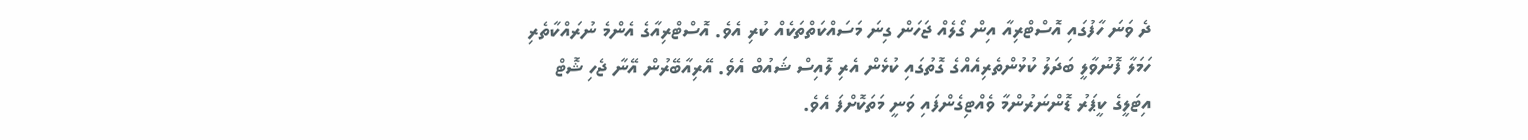ދެ ވަނަ ހާފުގައި އޮސްޓްރިއާ އިން ގޯލެއް ޖަހަން ގިނަ މަސައްކަތްތަކެއް ކުރި އެވެ. އޮސްޓްރިއާގެ އެންމެ ނުރައްކާތެރި ހަމަލާ ފޮނުވާލީ ބަދަލު ކުޅުންތެރިއެއްގެ ގޮތުގައި ކުޅެން އެރި ލޮއިސް ޝައުބް އެވެ. އޭރިއާބޭރުން އޭނާ ޖެހި ޝޮޓް އިޓަލީގެ ކީޕަރު ޑޮންނަރުންމާ ވެއްޓިގެންފައި ވަނީ މަތަކޮށްފަ އެވެ.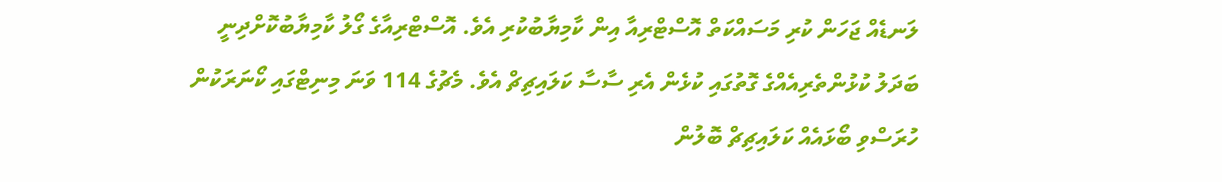ލަނޑެއް ޖަހަން ކުރި މަސައްކަތް އޮސްޓްރިއާ އިން ކާމިޔާބުކުރި އެވެ. އޮސްޓްރިއާގެ ގޯލު ކާމިޔާބުކޮށްދިނީ ބަދަލު ކުޅުންތެރިއެއްގެ ގޮތުގައި ކުޅެން އެރި ސާސާ ކަލައިޗިޗް އެވެ. މެޗުގެ 114 ވަނަ މިނިޓްގައި ކޯނަރަކުން ހުރަސްވި ބޯޅައެއް ކަލައިޗިޗް ބޮލުން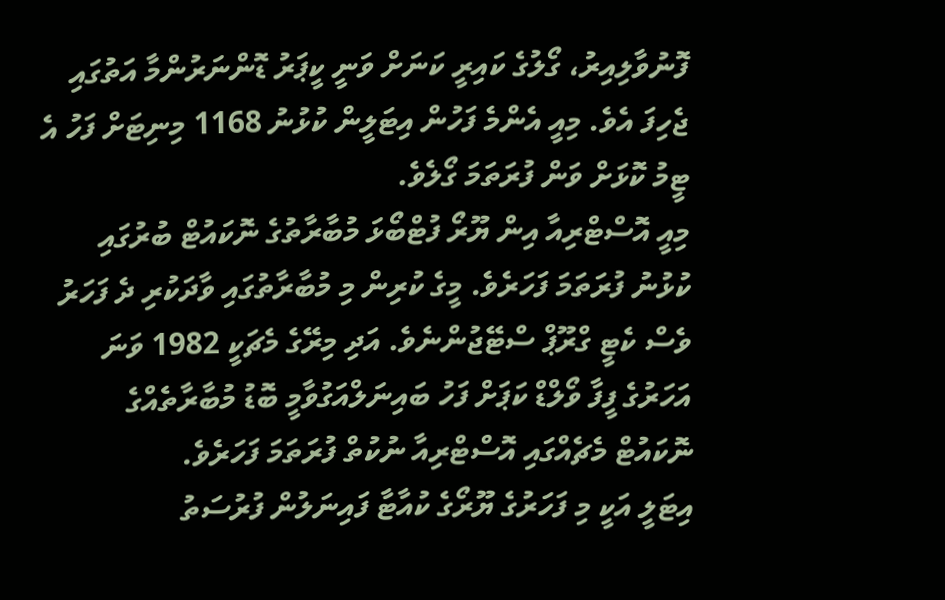ފޮނުވާލިއިރު، ގޯލުގެ ކައިރީ ކަނަށް ވަނީ ކީޕަރު ޑޮންނަރުންމާ އަތުގައި ޖެހިފަ އެވެ. މިއީ އެންމެ ފަހުން އިޓަލީން ކުޅުނު 1168 މިނިޓަށް ފަހު އެ ޓީމު ކޮޅަށް ވަން ފުރަތަމަ ގޯލެވެ.
މިއީ އޮސްޓްރިއާ އިން ޔޫރޯ ފުޓްބޯޅަ މުބާރާތުގެ ނޮކައުޓް ބުރުގައި ކުޅުނު ފުރަތަމަ ފަހަރެވެ. މީގެ ކުރިން މި މުބާރާތުގައި ވާދަކުރި ދެ ފަހަރު ވެސް ކެޓީ ގްރޫޕް ސްޓޭޖުންނެވެ. އަދި މިރޭގެ މެޗަކީ 1982 ވަނަ އަހަރުގެ ފީފާ ވޯލްޑް ކަޕަށް ފަހު ބައިނަލްއަގުވާމީ ބޮޑު މުބާރާތެއްގެ ނޮކައުޓް މެޗެއްގައި އޮސްޓްރިއާ ނުކުތް ފުރަތަމަ ފަހަރެވެ.
އިޓަލީ އަކީ މި ފަހަރުގެ ޔޫރޯގެ ކުއާޓާ ފައިނަލުން ފުރުސަތު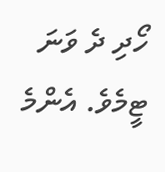ހޯދި ދެ ވަނަ ޓީމެވެ. އެންމެ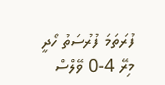ފުރަތަމަ ފުރުސަތު ހޯދީ މިރޭ 4-0 ވޭލްސް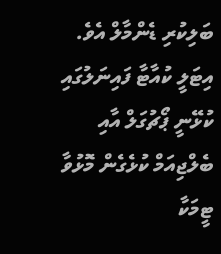ބަލިކުރި ޑެންމާލް އެވެ. އިޓަލީ ކުއާޓާ ފައިނަލުގައި ކުޅޭނީ ޕޯޗުގަލް އާއި ބެލްޖިއަމް ކުޅެގެން މޮޅުވާ ޓީމަކާ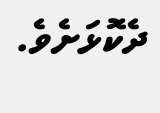ދެކޮޅަށެވެ.